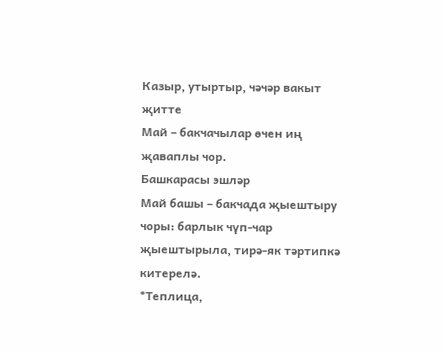Казыр, утыртыр, чәчәр вакыт җитте
Май – бакчачылар өчен иң җаваплы чор.
Башкарасы эшләр
Май башы – бакчада җыештыру чоры: барлык чүп-чар җыештырыла, тирә-як тәртипкә китерелә.
*Теплица,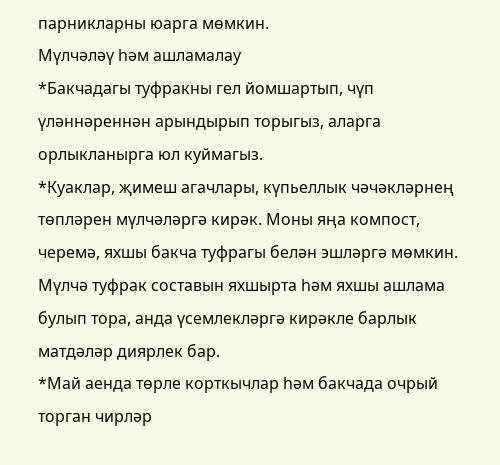парникларны юарга мөмкин.
Мүлчәләү һәм ашламалау
*Бакчадагы туфракны гел йомшартып, чүп үләннәреннән арындырып торыгыз, аларга орлыкланырга юл куймагыз.
*Куаклар, җимеш агачлары, күпьеллык чәчәкләрнең төпләрен мүлчәләргә кирәк. Моны яңа компост, черемә, яхшы бакча туфрагы белән эшләргә мөмкин. Мүлчә туфрак составын яхшырта һәм яхшы ашлама булып тора, анда үсемлекләргә кирәкле барлык матдәләр диярлек бар.
*Май аенда төрле корткычлар һәм бакчада очрый торган чирләр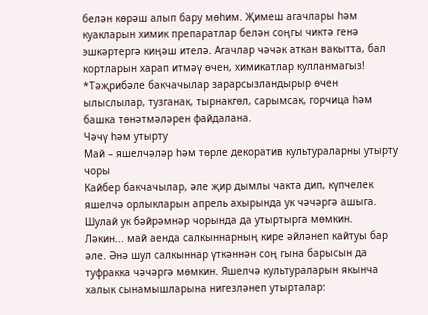белән көрәш алып бару мөһим. Җимеш агачлары һәм куакларын химик препаратлар белән соңгы чиктә генә эшкәртергә киңәш ителә. Агачлар чәчәк аткан вакытта, бал кортларын харап итмәү өчен, химикатлар кулланмагыз!
*Тәҗрибәле бакчачылар зарарсызландырыр өчен ылыслылар, тузганак, тырнакгөл, сарымсак, горчица һәм башка төнәтмәләрен файдалана.
Чәчү һәм утырту
Май – яшелчәләр һәм төрле декоратив культураларны утырту чоры
Кайбер бакчачылар, әле җир дымлы чакта дип, күпчелек яшелчә орлыкларын апрель ахырында ук чәчәргә ашыга. Шулай ук бәйрәмнәр чорында да утыртырга мөмкин.
Ләкин... май аенда салкыннарның кире әйләнеп кайтуы бар әле. Әнә шул салкыннар үткәннән соң гына барысын да туфракка чәчәргә мөмкин. Яшелчә культураларын якынча халык сынамышларына нигезләнеп утырталар: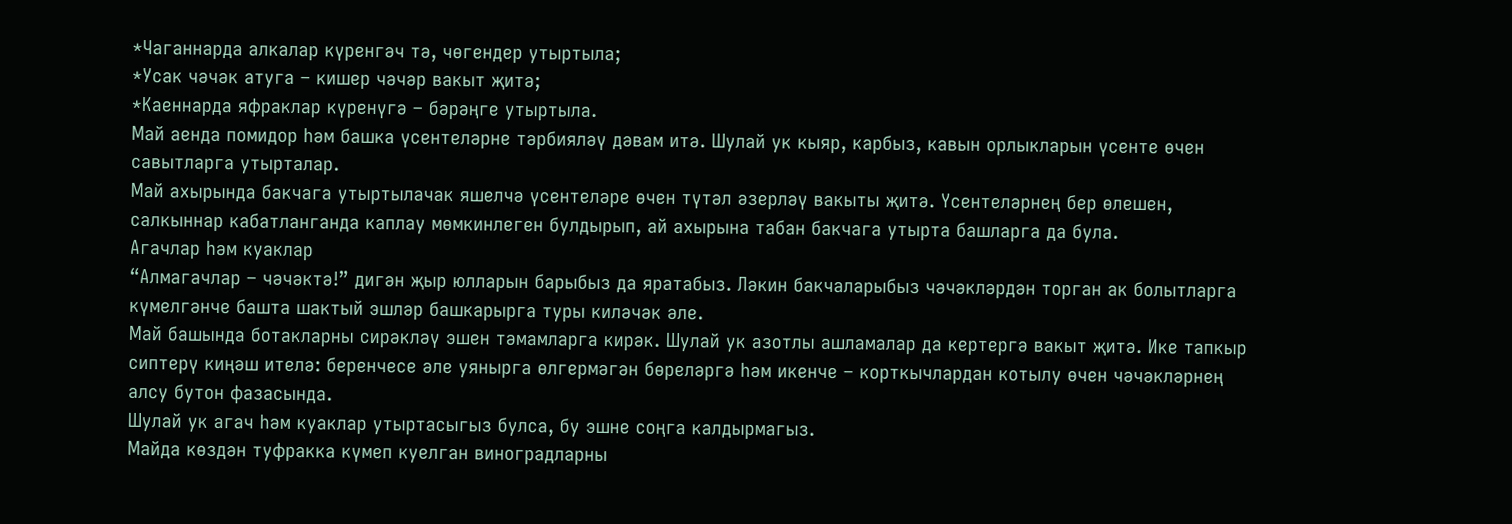*Чаганнарда алкалар күренгәч тә, чөгендер утыртыла;
*Усак чәчәк атуга – кишер чәчәр вакыт җитә;
*Каеннарда яфраклар күренүгә – бәрәңге утыртыла.
Май аенда помидор һәм башка үсентеләрне тәрбияләү дәвам итә. Шулай ук кыяр, карбыз, кавын орлыкларын үсенте өчен савытларга утырталар.
Май ахырында бакчага утыртылачак яшелчә үсентеләре өчен түтәл әзерләү вакыты җитә. Үсентеләрнең бер өлешен, салкыннар кабатланганда каплау мөмкинлеген булдырып, ай ахырына табан бакчага утырта башларга да була.
Агачлар һәм куаклар
“Алмагачлар – чәчәктә!” дигән җыр юлларын барыбыз да яратабыз. Ләкин бакчаларыбыз чәчәкләрдән торган ак болытларга күмелгәнче башта шактый эшләр башкарырга туры киләчәк әле.
Май башында ботакларны сирәкләү эшен тәмамларга кирәк. Шулай ук азотлы ашламалар да кертергә вакыт җитә. Ике тапкыр сиптерү киңәш ителә: беренчесе әле уянырга өлгермәгән бөреләргә һәм икенче – корткычлардан котылу өчен чәчәкләрнең алсу бутон фазасында.
Шулай ук агач һәм куаклар утыртасыгыз булса, бу эшне соңга калдырмагыз.
Майда көздән туфракка күмеп куелган виноградларны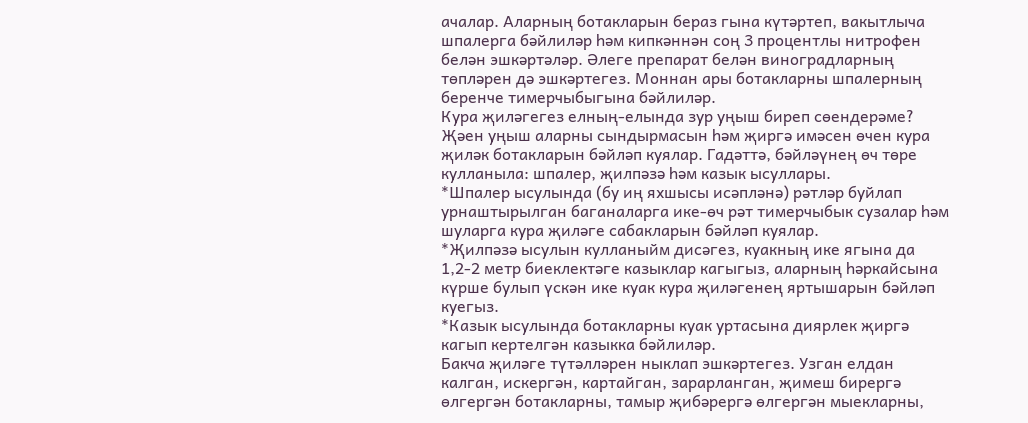ачалар. Аларның ботакларын бераз гына күтәртеп, вакытлыча шпалерга бәйлиләр һәм кипкәннән соң 3 процентлы нитрофен белән эшкәртәләр. Әлеге препарат белән виноградларның төпләрен дә эшкәртегез. Моннан ары ботакларны шпалерның беренче тимерчыбыгына бәйлиләр.
Кура җиләгегез елның-елында зур уңыш биреп сөендерәме? Җәен уңыш аларны сындырмасын һәм җиргә имәсен өчен кура җиләк ботакларын бәйләп куялар. Гадәттә, бәйләүнең өч төре кулланыла: шпалер, җилпәзә һәм казык ысуллары.
*Шпалер ысулында (бу иң яхшысы исәпләнә) рәтләр буйлап урнаштырылган баганаларга ике-өч рәт тимерчыбык сузалар һәм шуларга кура җиләге сабакларын бәйләп куялар.
*Җилпәзә ысулын кулланыйм дисәгез, куакның ике ягына да 1,2-2 метр биеклектәге казыклар кагыгыз, аларның һәркайсына күрше булып үскән ике куак кура җиләгенең яртышарын бәйләп куегыз.
*Казык ысулында ботакларны куак уртасына диярлек җиргә кагып кертелгән казыкка бәйлиләр.
Бакча җиләге түтәлләрен ныклап эшкәртегез. Узган елдан калган, искергән, картайган, зарарланган, җимеш бирергә өлгергән ботакларны, тамыр җибәрергә өлгергән мыекларны,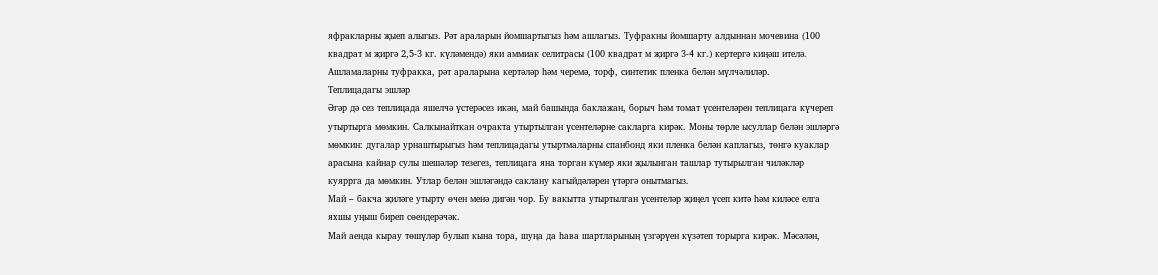яфракларны җыеп алыгыз. Рәт араларын йомшартыгыз һәм ашлагыз. Туфракны йомшарту алдыннан мочевина (100 квадрат м җиргә 2,5-3 кг. күләмендә) яки аммиак селитрасы (100 квадрат м җиргә 3-4 кг.) кертергә киңәш ителә. Ашламаларны туфракка, рәт араларына кертәләр һәм черемә, торф, синтетик пленка белән мүлчәлиләр.
Теплицадагы эшләр
Әгәр дә сез теплицада яшелчә үстерәсез икән, май башында баклажан, борыч һәм томат үсентеләрен теплицага күчереп утыртырга мөмкин. Салкынайткан очракта утыртылган үсентеләрне сакларга кирәк. Моны төрле ысуллар белән эшләргә мөмкин: дугалар урнаштырыгыз һәм теплицадагы утыртмаларны спанбонд яки пленка белән каплагыз, төнгә куаклар арасына кайнар сулы шешәләр тезегез, теплицага яна торган күмер яки җылынган ташлар тутырылган чиләкләр куяррга да мөмкин. Утлар белән эшләгәндә саклану кагыйдәләрен үтәргә онытмагыз.
Май – бакча җиләге утырту өчен менә дигән чор. Бу вакытта утыртылган үсентеләр җиңел үсеп китә һәм киләсе елга яхшы уңыш биреп сөендерәчәк.
Май аенда кырау төшүләр булып кына тора, шуңа да һава шартларының үзгәрүен күзәтеп торырга кирәк. Мәсәлән,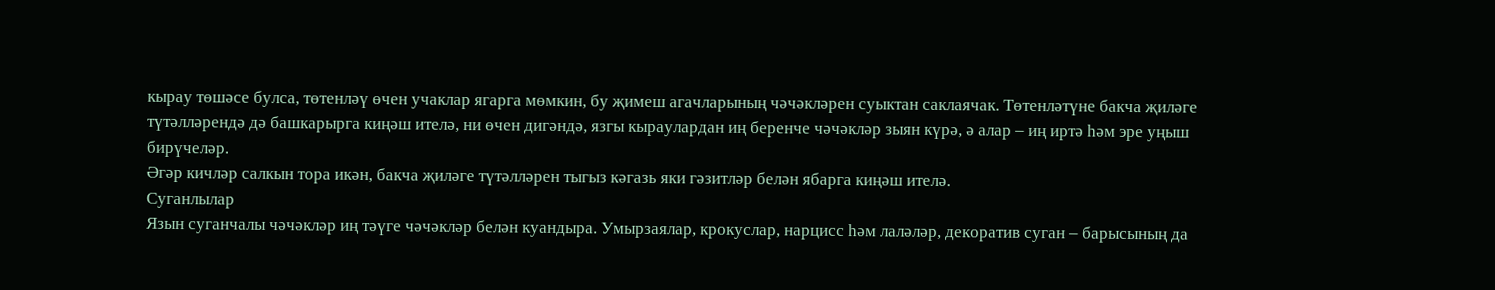кырау төшәсе булса, төтенләү өчен учаклар ягарга мөмкин, бу җимеш агачларының чәчәкләрен суыктан саклаячак. Төтенләтүне бакча җиләге түтәлләрендә дә башкарырга киңәш ителә, ни өчен дигәндә, язгы кыраулардан иң беренче чәчәкләр зыян күрә, ә алар – иң иртә һәм эре уңыш бирүчеләр.
Әгәр кичләр салкын тора икән, бакча җиләге түтәлләрен тыгыз кәгазь яки гәзитләр белән ябарга киңәш ителә.
Суганлылар
Язын суганчалы чәчәкләр иң тәүге чәчәкләр белән куандыра. Умырзаялар, крокуслар, нарцисс һәм лаләләр, декоратив суган – барысының да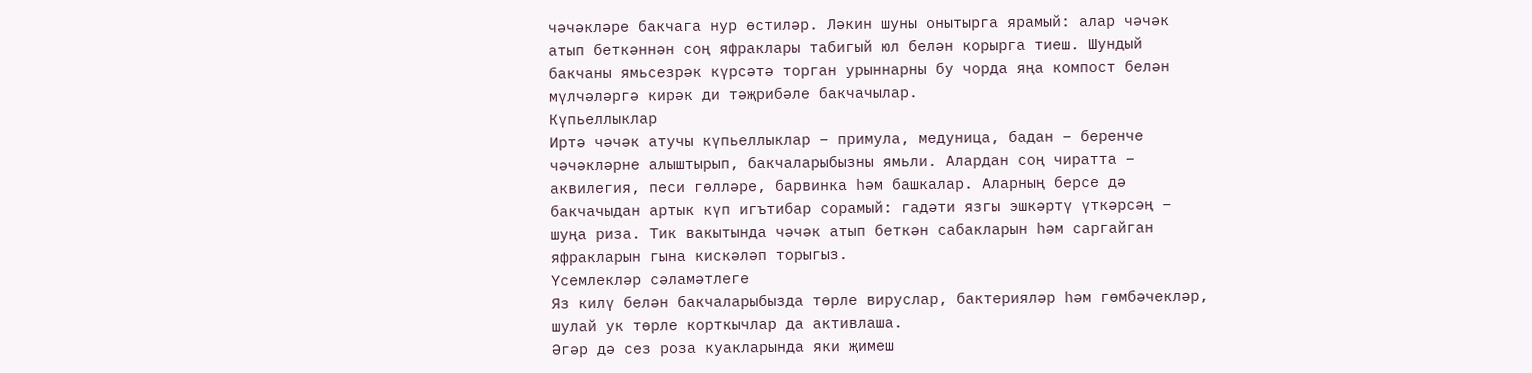чәчәкләре бакчага нур өстиләр. Ләкин шуны онытырга ярамый: алар чәчәк атып беткәннән соң яфраклары табигый юл белән корырга тиеш. Шундый бакчаны ямьсезрәк күрсәтә торган урыннарны бу чорда яңа компост белән мүлчәләргә кирәк ди тәҗрибәле бакчачылар.
Күпьеллыклар
Иртә чәчәк атучы күпьеллыклар – примула, медуница, бадан – беренче чәчәкләрне алыштырып, бакчаларыбызны ямьли. Алардан соң чиратта – аквилегия, песи гөлләре, барвинка һәм башкалар. Аларның берсе дә бакчачыдан артык күп игътибар сорамый: гадәти язгы эшкәртү үткәрсәң – шуңа риза. Тик вакытында чәчәк атып беткән сабакларын һәм саргайган яфракларын гына кискәләп торыгыз.
Үсемлекләр сәламәтлеге
Яз килү белән бакчаларыбызда төрле вируслар, бактерияләр һәм гөмбәчекләр, шулай ук төрле корткычлар да активлаша.
Әгәр дә сез роза куакларында яки җимеш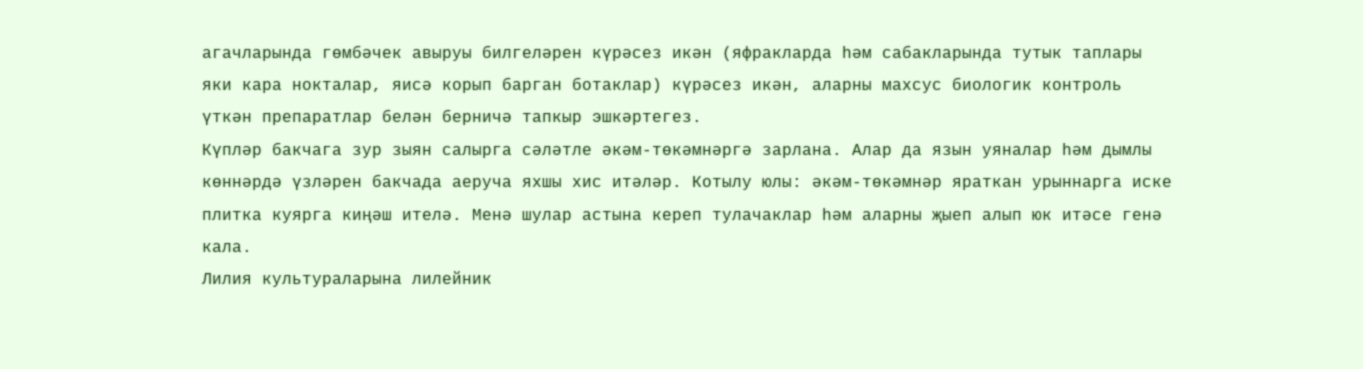агачларында гөмбәчек авыруы билгеләрен күрәсез икән (яфракларда һәм сабакларында тутык таплары яки кара нокталар, яисә корып барган ботаклар) күрәсез икән, аларны махсус биологик контроль үткән препаратлар белән берничә тапкыр эшкәртегез.
Күпләр бакчага зур зыян салырга сәләтле әкәм-төкәмнәргә зарлана. Алар да язын уяналар һәм дымлы көннәрдә үзләрен бакчада аеруча яхшы хис итәләр. Котылу юлы: әкәм-төкәмнәр яраткан урыннарга иске плитка куярга киңәш ителә. Менә шулар астына кереп тулачаклар һәм аларны җыеп алып юк итәсе генә кала.
Лилия культураларына лилейник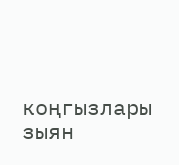коңгызлары зыян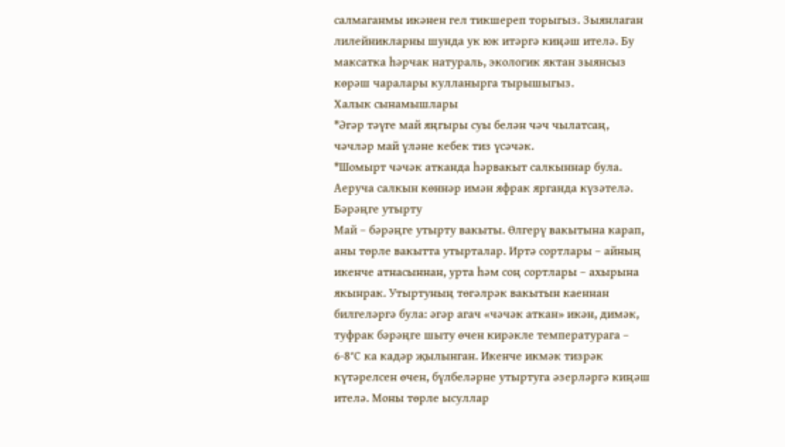салмаганмы икәнен гел тикшереп торыгыз. Зыянлаган лилейникларны шунда ук юк итәргә киңәш ителә. Бу максатка һәрчак натураль, экологик яктан зыянсыз көрәш чаралары кулланырга тырышыгыз.
Халык сынамышлары
*Әгәр тәүге май яңгыры суы белән чәч чылатсаң, чәчләр май үләне кебек тиз үсәчәк.
*Шомырт чәчәк атканда һәрвакыт салкыннар була. Аеруча салкын көннәр имән яфрак ярганда күзәтелә.
Бәрәңге утырту
Май – бәрәңге утырту вакыты. Өлгерү вакытына карап, аны төрле вакытта утырталар. Иртә сортлары – айның икенче атнасыннан, урта һәм соң сортлары – ахырына якынрак. Утыртуның төгәлрәк вакытын каеннан билгеләргә була: әгәр агач «чәчәк аткан» икән, димәк, туфрак бәрәңге шыту өчен кирәкле температурага – 6-8°С ка кадәр җылынган. Икенче икмәк тизрәк күтәрелсен өчен, бүлбеләрне утыртуга әзерләргә киңәш ителә. Моны төрле ысуллар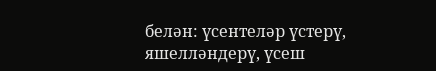белән: үсентеләр үстерү, яшелләндерү, үсеш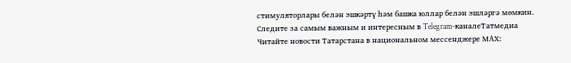стимуляторлары белән эшкәртү һәм башка юллар белән эшләргә мөмкин.
Следите за самым важным и интересным в Telegram-каналеТатмедиа
Читайте новости Татарстана в национальном мессенджере MАХ: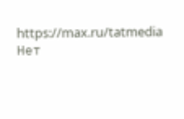https://max.ru/tatmedia
Нет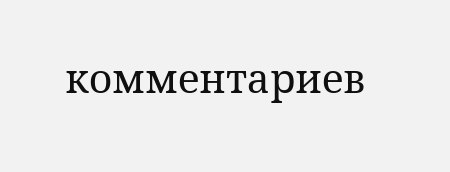комментариев